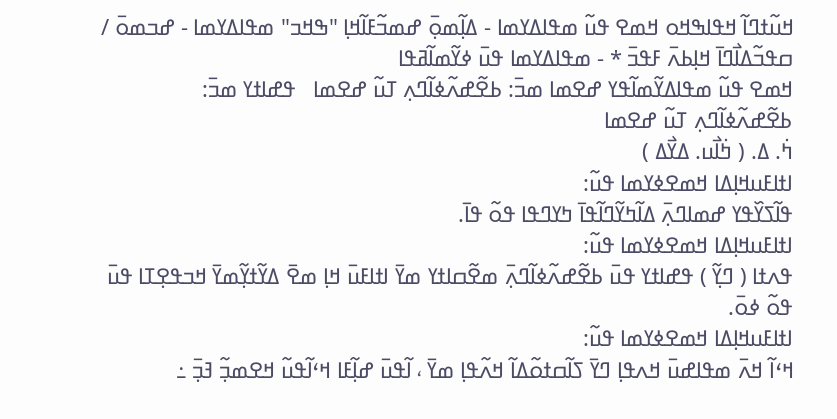ߞߎ߬ߙߣߊ߬ ߞߟߊߒߞߋ ߞߘߐ ߟߎ߬ ߘߟߊߡߌߘߊ - ߡߊ߲߬ߘߋ߲߫ ߝߘߏ߬ߓߊ߬ߞߊ߲ "ߒߞߏ" ߘߟߊߡߌߘߊ - ߝߏߘߋ߫ / ߛߟߏ߬ߡߊ߯ߣߊ߫ ߞߊ߲ߕߍ߫ ߓߟߏ߫ * - ߘߟߊߡߌߘߊ ߟߎ߫ ߦߌ߬ߘߊ߬ߥߟߊ
ߞߘߐ ߟߎ߬ ߘߟߊߡߌ߬ߘߊ߬ߟߌ ߝߐߘߊ ߘߏ߫: ߕߐ߬ߝߍ߬ߦߊ߬ߣߍ߲ ߠߎ߬ ߝߐߘߊ   ߟߝߊߙߌ ߘߏ߫:
ߕߐ߬ߝߍ߬ߦߊ߬ߣߍ߲ ߠߎ߬ ߝߐߘߊ
ߤ߭. ߡ. ( ߤ߭ߊ߯ߎ. ߡߌ߯ߡ )
ߊߙߊߓߎߞߊ߲ߡߊ ߞߘߐߦߌߘߊ ߟߎ߬:
ߟߊ߬ߖߌ߰ߟߌ ߝߘߊߣߍ߲߫ ߡߊ߬ߤߌ߬ߣߊ߬ߟߊ߫ ߤߌߣߟߊ ߟߋ߬ ߟߊ߫.
ߊߙߊߓߎߞߊ߲ߡߊ ߞߘߐߦߌߘߊ ߟߎ߬:
ߟߍߙߊ ( ߣߌ߲߬ ) ߟߝߊߙߌ ߟߎ߫ ߕߐ߬ߝߍ߬ߦߊ߬ߣߍ߲߫ ߘߐ߬ߛߊߙߌ ߘߌ߫ ߊߙߊߓߎ߫ ߞߊ߲ ߘߐ߫ ߡߌ߬ߙߌ߲߬ߘߌ߫ ߞߏߟߐ߲ߠߊ ߟߎ߫ ߟߋ߬ ߦߋ߫.
ߊߙߊߓߎߞߊ߲ߡߊ ߞߘߐߦߌߘߊ ߟߎ߬:
ߞߵߊ߬ ߞߍ߫ ߘߟߊߝߎ߫ ߞߍߟߊ߲ ߣߌ߫ ߖߊ߬ߛߙߋ߬ߡߊ߬ ߞߍ߬ߟߊ߲ ߘߌ߫ ، ߊ߬ߟߎ߫ ߝߊ߲߬ߓߊ ߞߵߊ߬ߟߎ߬ ߞߐߘߏ߲߬ ߔߏ߲߫ ߸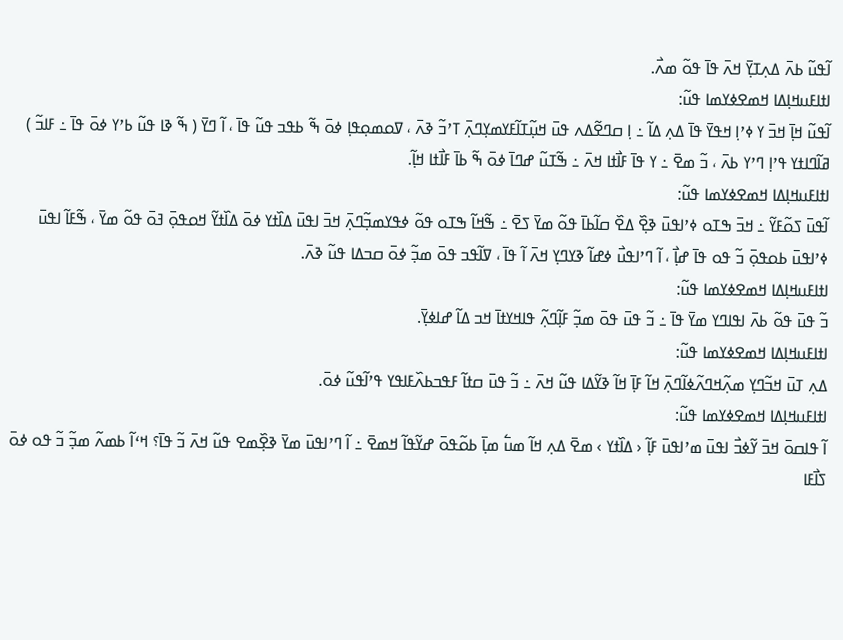ߊ߬ߟߎ߬ ߕߍ߫ ߡߍ߲ߠߌ߲߫ ߞߍ߫ ߟߊ߫ ߟߋ߬ ߘߍ߯.
ߊߙߊߓߎߞߊ߲ߡߊ ߞߘߐߦߌߘߊ ߟߎ߬:
ߊ߬ߟߎ߬ ߞߊ߲߫ ߞߏ߫ ߌ ߦߴߊ߲ ߞߟߌ߫ ߟߊ߫ ߡߍ߲ ߡߊ߬ ߸ ߊ߲ ߛߣߐ߬ߡߍ ߟߎ߫ ߞߎ߲߬ߠߊ߬ߓߌߘߌ߲ߣߍ߲߫ ߠߴߏ߬ ߢߍ߫ ، ߜߋߘߋ߲ߟߊ߲ ߦߋ߫ ߒ߬ ߕߟߏ ߟߎ߬ ߟߊ߫ ، ߊ߬ ߣߌ߫ ( ߒ߬ ߢߊ ߟߎ߬ ߕߴߌ ߦߋ߫ ߟߊ߫ ߸ ߓߊߏ߬ ) ߥߊ߬ߣߊߙߌ ߟߴߊ߲ ߣߴߌ ߕߍ߫ ، ߏ߬ ߘߐ߫ ߸ ߌ ߟߊ߫ ߓߊ߯ߙߊ ߞߍ߫ ߸ ߒ߬ߠߎ߬ ߝߣߊ߫ ߦߋ߫ ߒ߬ ߕߊ߫ ߓߊ߯ߙߊ ߞߊ߲߬.
ߊߙߊߓߎߞߊ߲ߡߊ ߞߘߐߦߌߘߊ ߟߎ߬:
ߊ߬ߟߎ߫ ߖߋ߬ߓߌ߬ ߸ ߞߏ߫ ߒߠߋ ߦߴߊߟߎ߫ ߢߐ߲߰ ߡߐ߰ ߛߊ߬ߕߊ߫ ߟߋ߬ ߘߌ߫ ߖߐ߫ ߸ ߒ߬ߞߊ߬ ߒߠߋ ߟߋ߬ ߦߟߌߘߏ߲߬ߣߍ߲߫ ߞߏ߫ ߊߟߎ߫ ߡߊ߰ߙߌ ߦߋ߫ ߡߊ߰ߙߌ߬ ߞߋߟߋ߲߫ ߔߋ߫ ߟߋ߬ ߘߌ߫ ، ߒ߬ߓߊ߬ ߊߟߎ߫ ߦߴߊߟߎ߫ ߕߋߟߋ߲߫ ߏ߬ ߟߋ ߟߊ߫ ߝߊ߲߯ ، ߊ߬ ߣߴߊߟߎ߯ ߦߝߊ߬ ߢߌߣߌ߲ ߞߍ߫ ߊ߬ ߟߊ߫ ، ߜߊ߬ߟߏ ߟߋ߫ ߘߏ߲߬ ߦߋ߫ ߛߏߡߊ ߟߎ߬ ߢߍ߫.
ߊߙߊߓߎߞߊ߲ߡߊ ߞߘߐߦߌߘߊ ߟߎ߬:
ߏ߬ ߟߎ߫ ߟߋ߬ ߕߍ߫ ߊߟߊߣߌ ߘߌ߫ ߟߊ߫ ߸ ߏ߬ ߟߎ߫ ߟߋ߫ ߘߏ߲߬ ߓߊ߲߬ߣߍ߲߬ ߟߊߞߌߙߊ߫ ߞߏ ߡߊ߬ ߝߊߦߌ߲߫.
ߊߙߊߓߎߞߊ߲ߡߊ ߞߘߐߦߌߘߊ ߟߎ߬:
ߡߍ߲ ߠߎ߫ ߞߏ߬ߣߌ߲ ߘߍ߲߬ߞߣߍ߬ߦߊ߬ߣߍ߲߫ ߞߊ߬ ߓߊ߲߫ ߞߊ߬ ߢߌ߬ߡߊ ߟߎ߬ ߞߍ߫ ߸ ߏ߬ ߟߎ߫ ߛߙߊ߬ ߓߟߏߕߍ߰ߓߊߟߌ ߟߴߊ߬ߟߎ߬ ߦߋ߫.
ߊߙߊߓߎߞߊ߲ߡߊ ߞߘߐߦߌߘߊ ߟߎ߬:
ߊ߬ ߟߊߛߋ߫ ߞߏ߫ ߌ߬ߦߏ߯ ߊߟߎ߫ ߘߴߊߟߎ߫ ߓߊ߲߬ ‹ ߡߊ߰ߙߌ › ߘߐ߫ ߡߍ߲ ߞߊ߬ ߘߎ߱ ߘߊ߲߫ ߕߋ߬ߟߋ߫ ߝߌ߬ߟߊ߬ ߞߘߐ߫ ߸ ߊ߬ ߣߴߊߟߎ߫ ߘߌ߫ ߢߐ߲߰ߘߐ ߟߎ߬ ߞߍ߫ ߏ߬ ߟߊ߫؟ ߞߵߊ߬ ߕߘߍ߬ ߘߏ߲߬ ߏ߬ ߟߋ ߦߋ߫ ߖߊ߯ߓߊ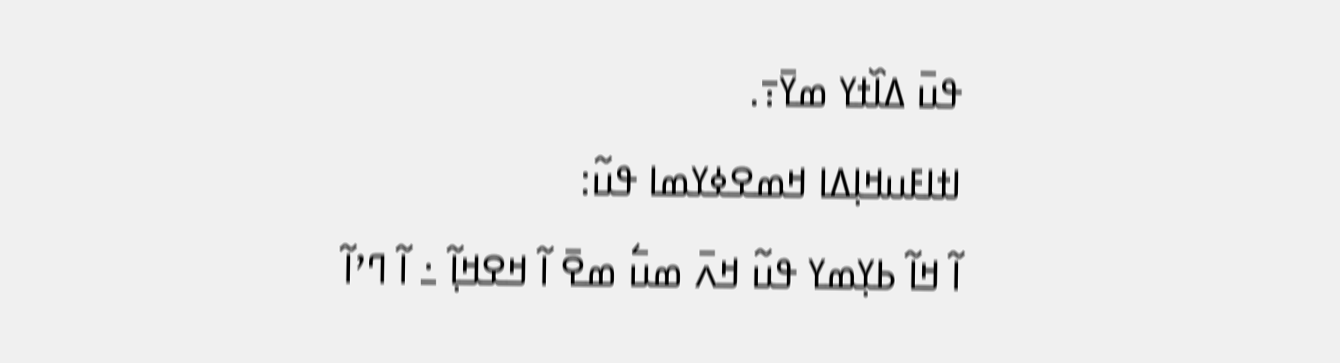ߟߎ߫ ߡߊ߰ߙߌ ߘߌ߫߹.
ߊߙߊߓߎߞߊ߲ߡߊ ߞߘߐߦߌߘߊ ߟߎ߬:
ߊ߬ ߞߊ߬ ߕߌ߲ߘߌ ߟߎ߬ ߞߍ߫ ߘߎ߱ ߘߐ߫ ߊ߬ ߞߐߞߊ߲߬ ߸ ߊ߬ ߣߴߊ߬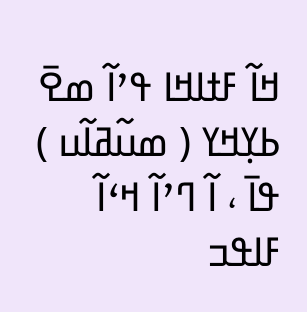ߞߊ߬ ߓߙߊߞߊ ߟߴߊ߬ ߘߐ߫ ߕߌ߲ߞߌ ( ߘߎ߬ߥߊ߬ߎ ) ߟߊ߫ ، ߊ߬ ߣߴߊ߬ ߞߵߊ߬ ߓߊߟߏ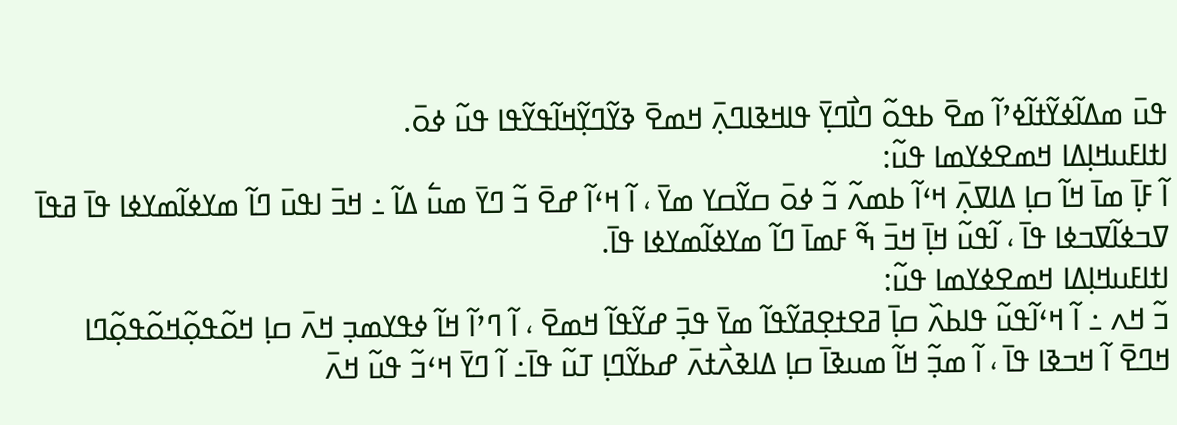ߟߎ߫ ߘߡߊ߬ߦߌ߬ߙߊ߬ߦߴߊ߬ ߘߐ߫ ߕߟߋ߬ ߣߊ߯ߣߌ߲߫ ߟߊߞߢߊߣߍ߲߫ ߞߘߐ߫ ߢߌ߬ߣߌ߲߬ߞߊ߬ߟߌ߬ߟߊ ߟߎ߬ ߦߋ߫.
ߊߙߊߓߎߞߊ߲ߡߊ ߞߘߐߦߌߘߊ ߟߎ߬:
ߊ߬ ߓߊ߲߫ ߘߊ߫ ߞߊ߬ ߛߊ߲ ߡߊߜߍ߲߫ ߞߵߊ߬ ߕߘߍ߬ ߏ߬ ߦߋ߫ ߛߌ߬ߛߌ ߘߌ߫ ، ߊ߬ ߞߵߊ߬ ߝߐ߫ ߏ߬ ߣߌ߫ ߘߎ߱ ߡߊ߬ ߸ ߞߏ߫ ߊߟߎ߫ ߣߊ߬ ߘߌߦߊ߬ߘߌߦߊ ߟߊ߫ ߥߟߊ߫ ߜߏߦߊ߬ߜߏߦߊ ߟߊ߫ ، ߊ߬ߟߎ߬ ߞߊ߲߫ ߞߏ߫ ߒ߬ ߓߘߊ߫ ߣߊ߬ ߘߌߦߊ߬ߘߌߦߊ ߟߊ߫.
ߊߙߊߓߎߞߊ߲ߡߊ ߞߘߐߦߌߘߊ ߟߎ߬:
ߏ߬ ߞߍ ߸ ߊ߬ ߞߵߊ߬ߟߎ߬ ߟߊߕߍ߰ ߛߊ߲߫ ߥߐߙߐ߲ߥߌ߬ߟߊ߬ ߘߌ߫ ߟߏ߲߫ ߝߌ߬ߟߊ߬ ߞߘߐ߫ ، ߊ߬ ߣߴߊ߬ ߞߊ߬ ߦߟߌߘߏ߲ ߞߍ߫ ߛߊ߲ ߞߋ߬ߟߋ߲߬ߞߋ߬ߟߋ߲߬ߣߊ ߞߣߐ߫ ߊ߬ ߞߏߢߊ ߟߊ߫ ، ߊ߬ ߘߏ߲߬ ߞߊ߬ ߘߎߢߊ߫ ߛߊ߲ ߡߊߢߍ߯ߙߍ߫ ߝߕߌ߬ߣߊ߲ ߠߎ߬ ߟߊ߫߸ ߊ߬ ߣߌ߫ ߞߵߏ߬ ߟߎ߬ ߞߍ߫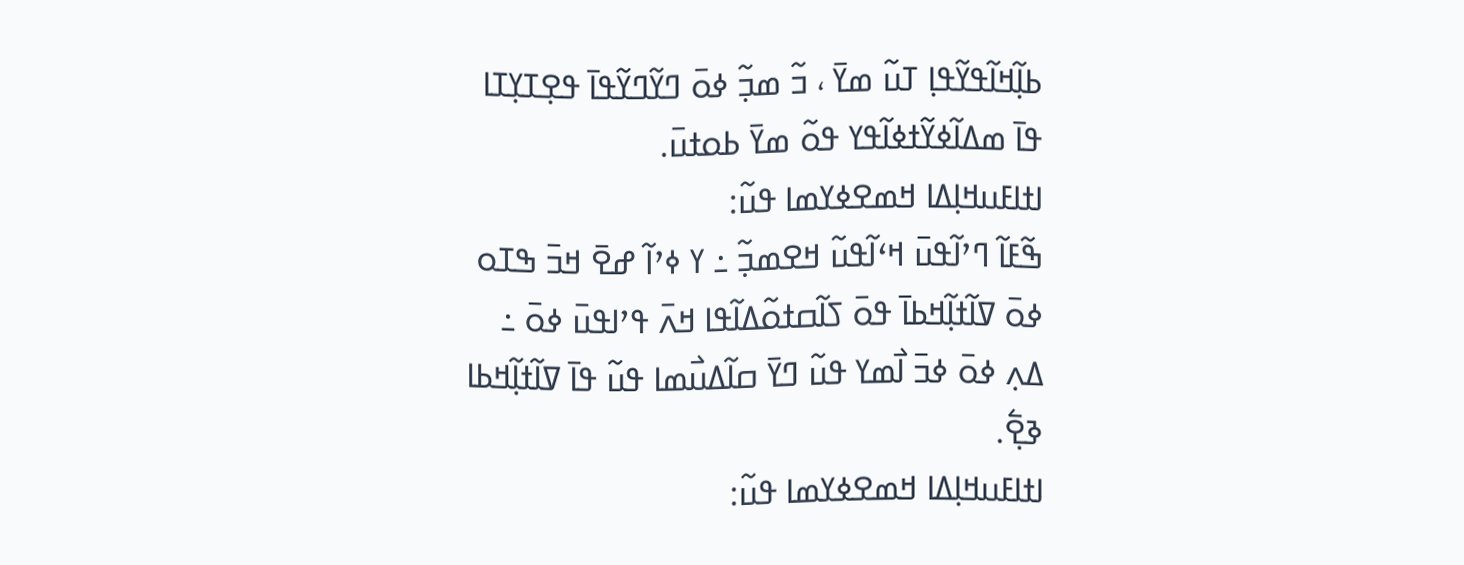ߕߊ߲߬ߞߊ߬ߟߌ߬ߟߊ߲ ߠߎ߬ ߘߌ߫ ، ߏ߬ ߘߏ߲߬ ߦߋ߫ ߣߌ߬ߣߌ߬ߟߊ߫ ߟߐ߲ߠߌ߲ߠߊ ߟߊ߫ ߘߡߊ߬ߦߌ߬ߙߦߊ߬ߟߌ ߟߋ߬ ߘߌ߫ ߕߋߙߎ߫.
ߊߙߊߓߎߞߊ߲ߡߊ ߞߘߐߦߌߘߊ ߟߎ߬:
ߒ߬ߓߊ߬ ߣߴߊ߬ߟߎ߫ ߞߵߊ߬ߟߎ߬ ߞߐߘߏ߲߬ ߸ ߌ ߦߴߊ߬ ߝߐ߫ ߞߏ߫ ߒߠߋ ߦߋ߫ ߜߊ߬ߙߊ߲߬ߞߕߊ߫ ߟߋ߫ ߖߊ߬ߛߙߋ߬ߡߊ߬ߟߊ ߞߍ߫ ߟߴߊߟߎ߫ ߦߋ߫ ߸ ߡߍ߲ ߦߋ߫ ߦߏ߫ ߊ߯ߘߌ ߟߎ߬ ߣߌ߫ ߛߊ߬ߡߎ߯ߘߊ ߟߎ߬ ߟߊ߫ ߜߊ߬ߙߊ߲߬ߞߕߊ ߢߐ߲߱.
ߊߙߊߓߎߞߊ߲ߡߊ ߞߘߐߦߌߘߊ ߟߎ߬: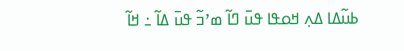ߕߎ߬ߡߊ ߡߍ߲ ߞߋߟߊ ߟߎ߫ ߣߊ߬ ߘߴߏ߬ ߟߎ߫ ߡߊ߬ ߸ ߞߊ߬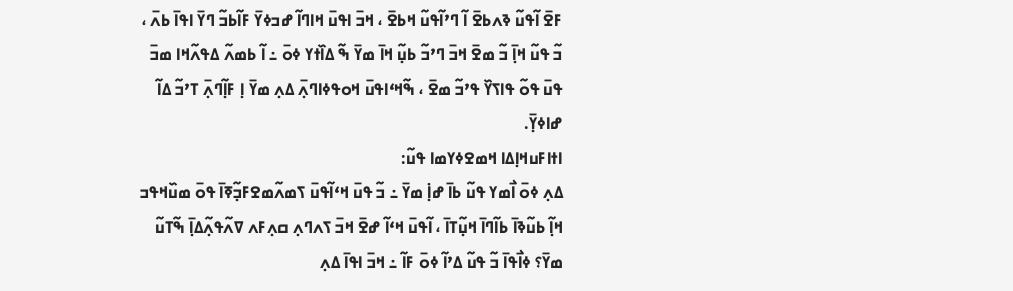ߓߐ߫ ߊ߬ߟߎ߬ ߢߍߕߐ߫ ߊ߬ ߣߴߊ߬ߟߎ߬ ߞߕߐ߫ ، ߞߏ߫ ߊߟߎ߫ ߞߊߣߊ߬ ߝߏߦߌ߫ ߓߊ߬ߕߏ߬ ߣߌ߫ ߊߟߊ߫ ߕߍ߫ ، ߏ߬ ߟߎ߬ ߞߊ߲߫ ߏ߬ ߘߐ߫ ߞߏ߫ ߣߴߏ߬ ߕߎ߲߬ ߞߊ߫ ߘߌ߫ ߒ߬ ߡߊ߰ߙߌ ߦߋ߫ ߸ ߊ߬ ߕߘߍ߬ ߡߟߍ߬ߞߊ ߘߏ߫ ߟߎ߫ ߟߋ߬ ߟߊߖߌ߰ ߟߴߏ߬ ߘߐ߫ ، ߒ߬ߞߵߊߟߎ߫ ߞߋߟߦߊߣߍ߲߫ ߡߍ߲ ߘߌ߫ ߊ߲ ߓߊ߲߬ߣߍ߲߫ ߠߴߏ߬ ߡߊ߬ ߝߊߦߌ߲߫.
ߊߙߊߓߎߞߊ߲ߡߊ ߞߘߐߦߌߘߊ ߟߎ߬:
ߡߍ߲ ߦߋ߫ ߊ߯ߘߌ ߟߎ߬ ߕߊ߫ ߝߊ߲߭ ߘߌ߫ ߸ ߏ߬ ߟߎ߫ ߞߵߊ߬ߟߎ߫ ߖߘߍ߬ߘߐߓߏ߲߬ߧߊ߫ ߟߋ߫ ߘߎ߰ߞߟߏ ߞߊ߲߬ ߕߎ߬ߢߊ߫ ߕߊ߬ߣߊ߫ ߞߎ߲߬ߠߊ߫ ، ߊ߬ߟߎ߫ ߞߵߊ߬ ߝߐ߫ ߞߏ߫ ߖߍߣߍ߲ ߛߍ߲ߓߍ ߜߍ߬ߟߍ߲߬ߡߊ߲߫ ߒ߬ߠߎ߬ ߘߌ߫؟ ߦߊ߯ߟߊ߫ ߏ߬ ߟߎ߬ ߡߴߊ߬ ߦߋ߫ ߓߊ߬ ߸ ߞߏ߫ ߊߟߊ߫ ߡߍ߲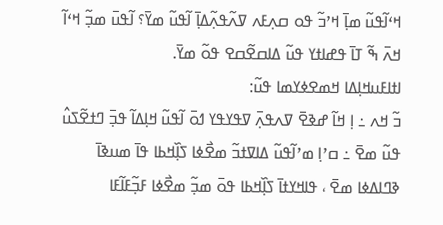ߞߵߊ߬ߟߎ߬ ߘߊ߲߫ ߞߴߏ߬ ߟߋ ߛߍ߲ߓߍ ߜߍ߬ߟߍ߲߬ߡߊ߲߫ ߊ߬ߟߎ߬ ߘߌ߫؟ ߊ߬ߟߎ߫ ߘߏ߲߬ ߞߵߊ߬ ߞߍ߫ ߒ߬ ߠߊ߫ ߟߝߊߙߌ ߟߎ߬ ߡߊߛߐ߬ߛߐ ߟߋ߬ ߘߌ߫.
ߊߙߊߓߎߞߊ߲ߡߊ ߞߘߐߦߌߘߊ ߟߎ߬:
ߏ߬ ߞߍ ߸ ߊ߲ ߞߊ߬ ߝߢߐ߫ ߜߍߟߍ߲߫ ߜߟߌߟߌ ߗߋ߫ ߊ߬ߟߎ߬ ߞߊ߲ߡߊ߬ ߟߏ߲߫ ߣߙߐ߬ߖߎ߮ ߟߎ߬ ߘߐ߫ ߸ ߛߴߊ߲ ߘߴߊ߬ߟߎ߬ ߡߊߜߙߏ߬ ߘߐ߯ߦߊ ߖߊ߲߰ߞߕߊ ߟߊ߫ ߘߎߢߊ߫ ߢߣߊߡߦߊ ߘߐ߫ ، ߟߊߞߌߙߊ߫ ߖߊ߲߰ߞߕߊ ߟߋ߫ ߘߏ߲߬ ߘߐ߯ߦߊ ߓߏ߲߬ߓߊ߬ߓߊ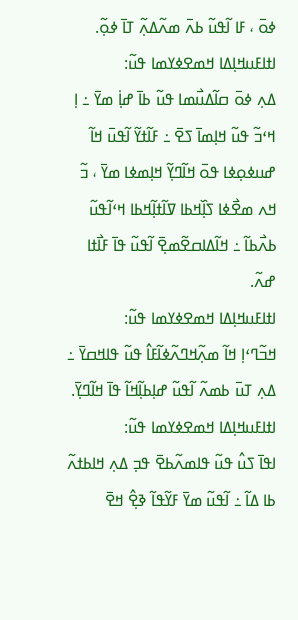ߦߋ߫ ، ߓߊ ߊ߬ߟߎ߬ ߕߍ߫ ߘߍ߬ߡߍ߲߬ ߠߊ߫ ߦߋ߲߬.
ߊߙߊߓߎߞߊ߲ߡߊ ߞߘߐߦߌߘߊ ߟߎ߬:
ߡߍ߲ ߦߋ߫ ߛߊ߬ߡߎ߯ߘߊ ߟߎ߬ ߕߊ߫ ߝߊ߲߭ ߘߌ߫ ߸ ߊ߲ ߞߵߏ߬ ߟߎ߬ ߞߊ߲ߘߊ߫ ߖߐ߫ ߸ ߓߊ߬ߙߌ߬ ߊ߬ߟߎ߫ ߞߊ߬ ߝߎߦߋ߲ߦߊ ߟߋ߫ ߞߊ߬ߣߌ߲߬ ߞߊ߲ߘߦߊ ߘߌ߫ ، ߏ߬ ߞߍ ߘߐ߯ߦߊ ߖߊ߲߰ߞߕߊ ߜߊ߬ߙߊ߲߬ߞߕߊ ߞߵߊ߬ߟߎ߬ ߕߍ߯ߕߊ߬ ߸ ߞߊ߬ߡߊߛߐ߬ߘߐ߲߫ ߊ߬ߟߎ߬ ߟߊ߫ ߓߊ߯ߙߊ ߝߍ߬.
ߊߙߊߓߎߞߊ߲ߡߊ ߞߘߐߦߌߘߊ ߟߎ߬:
ߞߏ߬ߣߵߊ߲ ߞߊ߬ ߘߍ߲߬ߞߣߍ߬ߦߊ߬ߓߊ߮ ߟߎ߬ ߟߊߞߛߌ߫ ߸ ߡߍ߲ ߠߎ߫ ߕߘߍ߬ ߊ߬ߟߎ߬ ߝߊ߲ߕߊ߲߬ߞߊ߬ ߟߊ߫ ߞߊ߬ߣߌ߲߫.
ߊߙߊߓߎߞߊ߲ߡߊ ߞߘߐߦߌߘߊ ߟߎ߬:
ߊߟߊ߫ ߖߎ߮ ߟߎ߬ ߟߊߘߍ߬ߕߐ߫ ߟߏ߲ ߡߍ߲ ߞߊߕߙߍ߬ ߕߊ ߡߊ߬ ߸ ߊ߬ߟߎ߬ ߘߌ߫ ߓߌ߬ߟߊ߬ ߢߐ߲߮ ߞߐ߫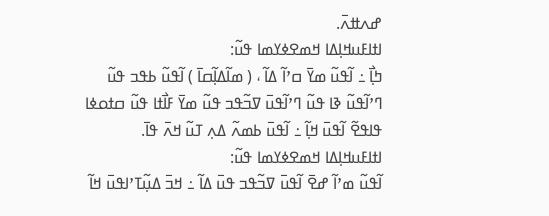ߝߍߚߍ߫.
ߊߙߊߓߎߞߊ߲ߡߊ ߞߘߐߦߌߘߊ ߟߎ߬:
ߤߊ߲߯ ߸ ߊ߬ߟߎ߬ ߘߌ߫ ߛߴߊ߬ ߡߊ߬ ، ( ߘߊ߬ߡߊ߲߬ߛߊ߫ ) ߊ߬ߟߎ߬ ߕߟߏ ߟߎ߬ ߣߴߊ߬ߟߎ߬ ߢߊ ߟߎ߬ ߣߴߊ߬ߟߎ߫ ߜߏ߬ߟߏ ߟߎ߬ ߘߌ߫ ߓߊ߯ߙߊ ߟߎ߬ ߛߙߋߦߊ ߟߊߟߐ߬ ߊ߬ߟߎ߫ ߞߊ߲߬ ߸ ߊ߬ߟߎ߫ ߕߘߍ߬ ߡߍ߲ ߠߎ߬ ߞߍ߫ ߟߊ߫.
ߊߙߊߓߎߞߊ߲ߡߊ ߞߘߐߦߌߘߊ ߟߎ߬:
ߊ߬ߟߎ߬ ߘߴߊ߬ ߝߐ߫ ߊ߬ߟߎ߫ ߜߏ߬ߟߏ ߟߎ߫ ߡߊ߬ ߸ ߞߏ߫ ߡߎ߲߬ߠߴߊߟߎ߫ ߞߊ߬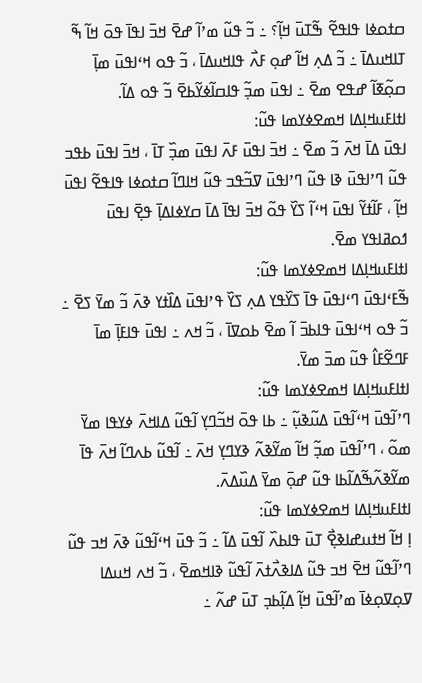ߛߙߋߦߊ ߟߊߟߐ߬ ߒ߬ߠߎ߫ ߞߊ߲߬؟ ߸ ߏ߬ ߟߎ߬ ߘߴߊ߬ ߝߐ߫ ߞߏ߫ ߊߟߊ߫ ߟߋ߫ ߞߊ߬ ߒ߬ ߠߊߞߎߡߊ߫ ߸ ߏ߬ ߡߍ߲ ߞߊ߬ ߝߋ߲ ߓߍ߯ ߟߊߞߎߡߊ߫ ، ߏ߬ ߟߋ ߞߵߊߟߎ߫ ߘߊ߲߫ ߛߋ߲߬ߧߊ߬ ߝߟߐ ߘߐ߫ ߸ ߊߟߎ߫ ߘߏ߲߬ ߟߊߛߊ߬ߦߌ߬ߕߐ߫ ߏ߬ ߟߋ ߡߊ߬.
ߊߙߊߓߎߞߊ߲ߡߊ ߞߘߐߦߌߘߊ ߟߎ߬:
ߊߟߎ߫ ߡߊ߫ ߞߍ߫ ߏ߬ ߘߐ߫ ߸ ߞߏ߫ ߊߟߎ߫ ߓߍ߫ ߊߟߎ߫ ߘߏ߲߰ ߠߊ߫ ، ߞߏ߫ ߊߟߎ߫ ߕߟߏ ߟߎ߬ ߣߴߊߟߎ߫ ߢߊ ߟߎ߬ ߣߴߊߟߎ߫ ߜߏ߬ߟߏ ߟߎ߬ ߞߊߣߊ߬ ߛߙߋߦߊ ߟߊߟߐ߬ ߊߟߎ߫ ߞߊ߲߬ ، ߓߊ߬ߙߌ߬ ߊߟߎ߫ ߞߵߊ߬ ߖߌ߰ ߟߋ߬ ߞߏ߫ ߊߟߊ߫ ߡߊ߫ ߛߌߦߊߡߊ߲߫ ߟߐ߲߫ ߊߟߎ߫ ߗߋߥߊߟߌ ߘߐ߫.
ߊߙߊߓߎߞߊ߲ߡߊ ߞߘߐߦߌߘߊ ߟߎ߬:
ߒ߬ߓߵߊߟߎ߫ ߣߵߊߟߎ߫ ߟߊ߫ ߖߌ߰ߟߌ ߡߍ߲ ߖߌ߰ ߟߴߊߟߎ߫ ߡߊ߰ߙߌ ߢߍ߫ ߏ߬ ߘߌ߫ ߖߐ߫ ߸ ߏ߬ ߟߋ ߞߵߊߟߎ߫ ߟߊߕߏ߫ ߊ߬ ߘߐ߫ ߕߋߜߊ߫ ، ߏ߬ ߞߍ ߸ ߊߟߎ߫ ߟߊߓߊ߲߫ ߘߊ߫ ߓߣߐ߬ߓߊ߮ ߟߎ߬ ߘߏ߫ ߘߌ߫.
ߊߙߊߓߎߞߊ߲ߡߊ ߞߘߐߦߌߘߊ ߟߎ߬:
ߣߴߊ߬ߟߎ߫ ߞߵߊ߬ߟߎ߫ ߡߎ߬ߢߎ߲߬ ߸ ߕߊ ߟߋ߫ ߞߏ߬ߣߌ߲ ߊ߬ߟߎ߬ ߡߊߞߍ߫ ߦߌߟߊ ߘߌ߫ ߘߋ߬ ، ߣߴߊ߬ߟߎ߫ ߘߏ߲߬ ߞߊ߬ ߘߌ߬ߢߍ߬ ߢߌߣߌ߲ ߞߍ߫ ߸ ߊ߬ߟߎ߬ ߕߍߣߊ߬ ߞߍ߫ ߟߊ߫ ߘߌ߬ߢߍ߬ߒ߬ߡߊ߬ߕߊ ߟߎ߬ ߝߋ߲߫ ߘߌ߫ ߡߎ߰ߡߍ߫.
ߊߙߊߓߎߞߊ߲ߡߊ ߞߘߐߦߌߘߊ ߟߎ߬:
ߊ߲ ߞߊ߬ ߞߙߎߝߊߢߐ߲߯ ߠߎ߫ ߟߊߕߍ߰ ߊ߬ߟߎ߫ ߡߊ߬ ߸ ߏ߬ ߟߎ߫ ߞߵߊ߬ߟߎ߬ ߢߍ߫ ߞߏ ߟߎ߬ ߣߴߊ߬ߟߎ߬ ߞߐ߫ ߞߏ ߟߎ߬ ߡߊߢߍ߯ߙߍ߫ ߊ߬ߟߎ߬ ߢߊߞߘߐ߫ ، ߏ߬ ߞߍ ߞߎߡߊ ߜߋ߲ߜߋ߲ߦߊ߫ ߘߴߊ߬ߟߎ߫ ߞߊ߲߬ ߡߊ߲߬ߕߏ߲ ߠߎ߫ ߝߍ߬ ߸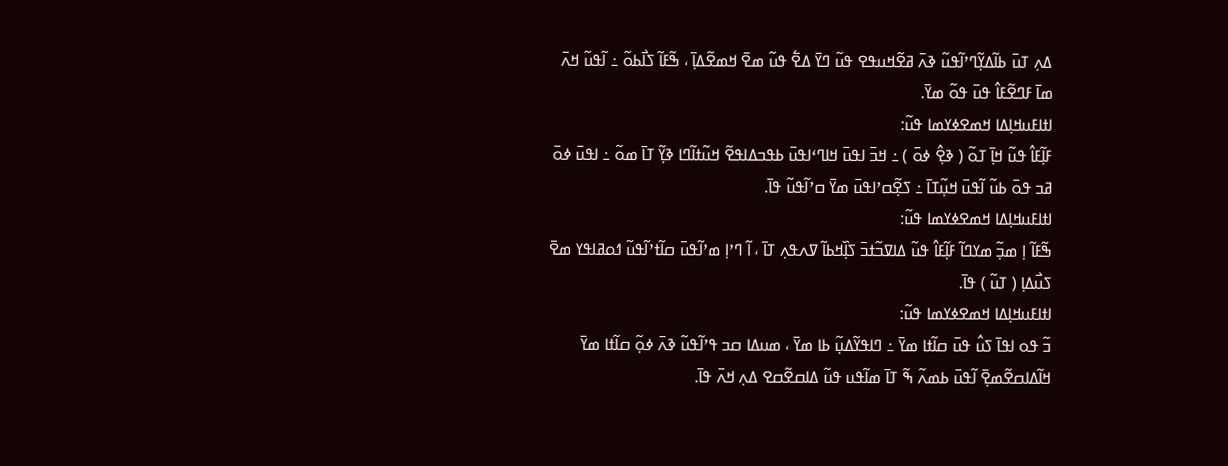ߡߍ߲ ߠߎ߫ ߕߊ߬ߡߌ߲߬ߣߴߊ߬ߟߎ߬ ߢߍ߫ ߥߐ߬ߞߎߟߐ ߟߎ߬ ߣߌ߫ ߡߐ߱ ߟߎ߬ ߘߐ߫ ߞߘߐ߬ߡߊ߲߫ ، ߒ߬ߓߊ߬ ߖߊ߯ߕߋ߬ ߸ ߊ߬ߟߎ߬ ߞߍ߫ ߘߊ߫ ߓߣߐ߬ߓߊ߮ ߟߎ߫ ߟߋ߬ ߘߌ߫.
ߊߙߊߓߎߞߊ߲ߡߊ ߞߘߐߦߌߘߊ ߟߎ߬:
ߓߊ߲߬ߓߊ߮ ߟߎ߬ ߞߊ߲߫ ߠߋ߬ ( ߢߐ߲߮ ߦߋ߫ ) ߸ ߞߏ߫ ߊߟߎ߫ ߞߊߣߵߊߟߎ߫ ߕߟߏߡߊߟߐ߬ ߞߎ߬ߙߊ߬ߣߊ ߢߌ߲߬ ߠߊ߫ ߘߋ߬ ߸ ߊߟߎ߫ ߦߋ߫ ߥߏ ߟߋ߫ ߕߎ߬ ߊ߬ߟߎ߫ ߞߎ߲߬ߠߊ߫ ߸ ߖߐ߲߬ߛߴߊߟߎ߫ ߘߌ߫ ߛߴߊ߬ߟߎ߬ ߟߊ߫.
ߊߙߊߓߎߞߊ߲ߡߊ ߞߘߐߦߌߘߊ ߟߎ߬:
ߒ߬ߓߊ߬ ߊ߲ ߘߏ߲߬ ߘߌߣߊ߬ ߓߊ߲߬ߓߊ߮ ߟߎ߬ ߡߊߜߏ߬ߙߏ߫ ߖߊ߲߰ߞߕߊ߬ ߜߍߟߍ߲ ߠߊ߫ ، ߊ߬ ߣߴߊ߲ ߘߴߊ߬ߟߎ߫ ߛߊ߬ߙߴߊ߬ߟߎ߬ ߗߋߥߊߟߌ ߘߐ߫ ߖߎ߯ߡߊ߲ ( ߠߎ߬ ) ߟߊ߫.
ߊߙߊߓߎߞߊ߲ߡߊ ߞߘߐߦߌߘߊ ߟߎ߬:
ߏ߬ ߟߋ ߊߟߊ߫ ߖߎ߮ ߟߎ߫ ߛߊ߬ߙߊ ߘߌ߫ ߸ ߣߊߟߌ߬ߡߎ߲߬ ߕߊ ߘߌ߫ ، ߘߎߡߊ ߛߏ ߟߴߊ߬ߟߎ߬ ߢߍ߫ ߦߋ߲߬ ߛߊ߬ߙߊ ߘߌ߫ ߞߊ߬ߡߊߛߐ߬ߘߐ߲߫ ߊ߬ߟߎ߫ ߕߘߍ߬ ߒ߬ ߠߊ߫ ߘߊ߬ߟߎ ߟߎ߬ ߡߊߛߐ߬ߛߐ ߡߍ߲ ߞߍ߫ ߟߊ߫.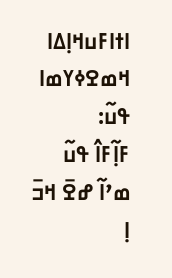ߊߙߊߓߎߞߊ߲ߡߊ ߞߘߐߦߌߘߊ ߟߎ߬:
ߓߊ߲߬ߓߊ߮ ߟߎ߬ ߘߴߊ߬ ߝߐ߫ ߞߏ߫ ߊ߲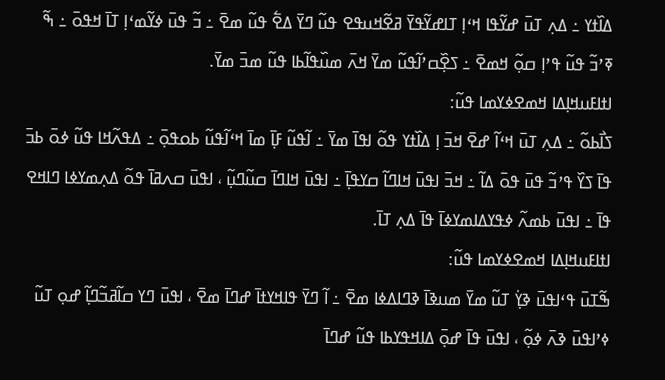ߡߊ߰ߙߌ ߸ ߡߍ߲ ߠߎ߫ ߝߌ߬ߟߊ ߞߵߊ߲ ߠߊߝߌ߬ߟߌ߫ ߥߐ߬ߞߎߟߐ ߟߎ߬ ߣߌ߫ ߡߐ߱ ߟߎ߬ ߘߐ߫ ߸ ߏ߬ ߟߎ߫ ߦߌ߬ߘߵߊ߲ ߠߊ߫ ߞߟߋ߫ ߸ ߒ߬ ߧߴߏ߬ ߟߎ߬ ߟߴߊ߲ ߛߋ߲߬ ߞߘߐ߫ ߸ ߖߐ߲߰ߛߴߊ߬ߟߎ߬ ߘߌ߫ ߞߍ߫ ߘߎ߰ߟߊ߬ߕߊ ߟߎ߬ ߘߏ߫ ߘߌ߫.
ߊߙߊߓߎߞߊ߲ߡߊ ߞߘߐߦߌߘߊ ߟߎ߬:
ߖߊ߯ߕߋ߬ ߸ ߡߍ߲ ߠߎ߫ ߞߵߊ߬ ߝߐ߫ ߞߏ߫ ߊ߲ ߡߊ߰ߙߌ ߟߋ߬ ߊߟߊ߫ ߘߌ߫ ߸ ߊ߬ߟߎ߬ ߓߊ߲߫ ߘߊ߫ ߞߵߊ߬ߟߎ߬ ߕߋߟߋ߲߫ ߸ ߡߟߍ߬ߞߊ ߟߎ߬ ߦߋ߫ ߕߏ߫ ߟߊ߫ ߖߌ߰ ߟߴߏ߬ ߟߎ߫ ߟߋ߫ ߡߊ߬ ߸ ߞߏ߫ ߊߟߎ߫ ߞߊߣߊ߬ ߛߌߟߊ߲߫ ߸ ߊߟߎ߫ ߞߊߣߊ߫ ߛߎ߬ߣߎ߲߬ ، ߊߟߎ߫ ߛߍߥߊ߫ ߟߋ߬ ߡߍ߲ߘߌߦߊ ߣߊߞߐ ߟߊ߫ ߸ ߊߟߎ߫ ߕߘߍ߬ ߦߟߌߡߊߘߌߦߊ߫ ߟߊ߫ ߡߍ߲ ߠߊ߫.
ߊߙߊߓߎߞߊ߲ߡߊ ߞߘߐߦߌߘߊ ߟߎ߬:
ߒ߬ߠߎ߫ ߟߵߊߟߎ߫ ߢߌ߲߭ ߠߎ߬ ߘߌ߫ ߘߎߢߊ߫ ߢߣߊߡߦߊ ߘߐ߫ ߸ ߊ߬ ߣߌ߫ ߟߊߞߌߙߊ߫ ߝߣߊ߫ ߘߐ߫ ، ߊߟߎ߫ ߣߌ ߛߊ߬ߥߏ߬ߣߊ߲߬ ߝߋ߲ ߠߎ߬ ߦߴߊߟߎ߫ ߢߍ߫ ߦߋ߲߬ ، ߊߟߎ߫ ߟߊ߫ ߝߋ߲߫ ߡߊߞߟߌߕߊ ߟߎ߬ ߝߣߊ߫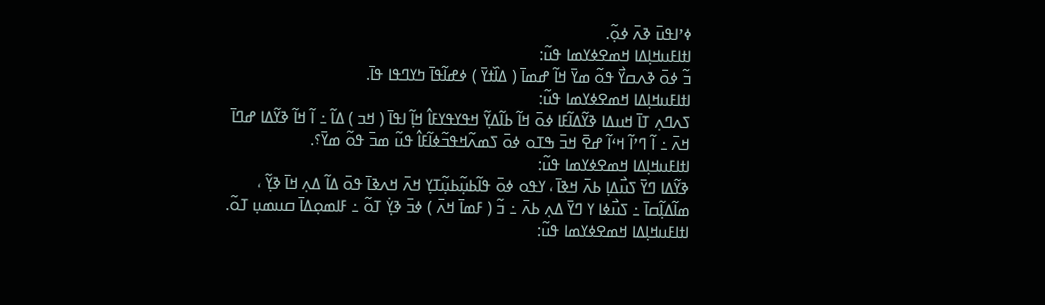ߦߴߊߟߎ߫ ߢߍ߫ ߦߋ߲߬.
ߊߙߊߓߎߞߊ߲ߡߊ ߞߘߐߦߌߘߊ ߟߎ߬:
ߏ߬ ߦߋ߫ ߢߍߛߌ߯ ߟߋ߬ ߘߌ߫ ߞߊ߬ ߝߘߊ߫ ( ߡߊ߰ߙߌ߫ ) ߦߝߊ߬ߟߊ߫ ߤߌߣߟߊ ߟߊ߫.
ߊߙߊߓߎߞߊ߲ߡߊ ߞߘߐߦߌߘߊ ߟߎ߬:
ߖߍߣߍ߲ ߠߊ߫ ߞߎߡߊ ߢߌ߬ߡߊ߬ߓߊ ߦߋ߫ ߞߊ߬ ߕߊ߬ߡߌ߲߬ ߞߟߌߟߌߓߊ߮ ߞߊ߲߬ ߊߟߊ߫ ( ߞߏ ) ߡߊ߬ ߸ ߊ߬ ߞߊ߬ ߢߌ߬ߡߊ ߝߣߊ߫ ߞߍ߫ ߸ ߊ߬ ߣߴߊ߬ ߞߵߊ߬ ߝߐ߫ ߞߏ߫ ߒߠߋ ߦߋ߫ ߖߘߍ߬ߞߟߏ߬ߦߊ߬ߓߊ߮ ߟߎ߬ ߘߏ߫ ߟߋ߬ ߘߌ߫؟.
ߊߙߊߓߎߞߊ߲ߡߊ ߞߘߐߦߌߘߊ ߟߎ߬:
ߢߌ߬ߡߊ ߣߌ߫ ߖߎ߯ߡߊ߲ ߕߍ߫ ߞߢߊ߫ ، ߌߟߋ ߦߋ߫ ߟߊ߬ߕߎ߲߬ߕߎ߲߬ߠߌ߲ ߞߍ߫ ߞߍߢߊ߫ ߟߋ߫ ߡߊ߬ ߡߍ߲ ߞߊ߫ ߢߌ߲߬ ، ߘߊ߬ߡߊ߲߬ߛߊ߫ ߸ ߖߎ߯ߦߊ ߌ ߣߌ߫ ߡߍ߲ ߕߍ߫ ߸ ߏ߬ ( ߓߘߊ߫ ߞߍ߫ ) ߦߏ߫ ߢߌ߲߭ ߠߋ߬ ߸ ߓߊߘߋ߲ߡߊ߫ ߛߎߘߎ߲ ߠߋ߬.
ߊߙߊߓߎߞߊ߲ߡߊ ߞߘߐߦߌߘߊ ߟߎ߬: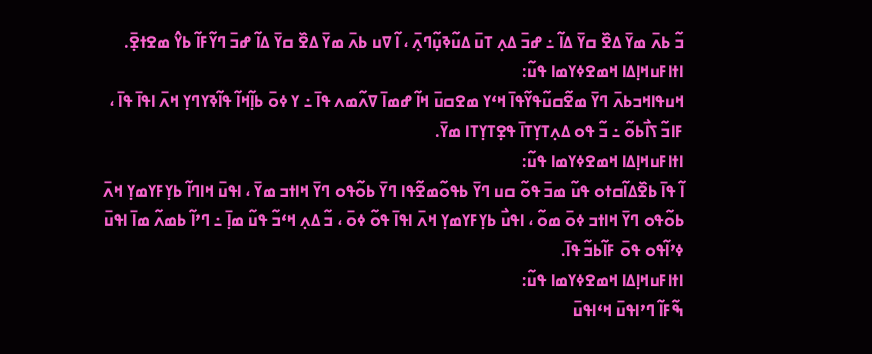ߏ߬ ߕߍ߫ ߘߌ߫ ߡߐ߰ ߛߌ߫ ߡߊ߬ ߸ ߝߏ߫ ߡߍ߲ ߠߎ߫ ߡߎ߬ߢߎ߲߬ߣߍ߲߫ ، ߊ߬ ߜߎ ߕߍ߫ ߘߌ߫ ߡߐ߰ ߛߌ߫ ߡߊ߬ ߝߏ߫ ߣߌ߬ߓߊ߬ ߕߌ߮ ߘߐߙߐ߲߫.
ߊߙߊߓߎߞߊ߲ߡߊ ߞߘߐߦߌߘߊ ߟߎ߬:
ߞߎߟߊߞߏߕߍ߫ ߣߌ߫ ߘߐ߬ߛߎ߬ߟߌ߬ߟߊ߫ ߞߵߌ ߘߐߛߎ߫ ߞߊ߬ ߝߘߊ߫ ߜߍ߬ߘߍ ߟߊ߫ ߸ ߌ ߦߋ߫ ߕߊ߲߬ߞߊ߬ ߟߊ߬ߢߌߣߌ߲ ߞߍ߫ ߊߟߊ߫ ߟߊ߫ ، ߓߊߏ߬ ߖߊ߯ߕߋ߬ ߸ ߏ߬ ߟߋ ߡߍ߲ߠߌ߲ߠߊ߫ ߟߐ߲ߠߌ߲ߠߊ ߘߌ߫.
ߊߙߊߓߎߞߊ߲ߡߊ ߞߘߐߦߌߘߊ ߟߎ߬:
ߊ߬ ߟߊ߫ ߕߐ߰ߡߊ߬ߛߙߋ ߟߎ߬ ߘߏ߫ ߟߋ߬ ߛߎ ߣߌ߫ ߕߟߋ߬ߘߐ߬ߟߊ ߣߌ߫ ߕߋ߬ߟߋ ߣߌ߫ ߞߊߙߏ ߘߌ߫ ، ߊߟߎ߫ ߞߊߣߊ߬ ߕߌ߲ߓߌߘߌ߲ ߞߍ߫ ߕߋ߬ߟߋ ߣߌ߫ ߞߊߙߏ ߦߋ߫ ߘߋ߬ ، ߊߟߎ߯ ߕߌ߲ߓߌߘߌ߲ ߞߍ߫ ߊߟߊ߫ ߟߋ߬ ߦߋ߫ ، ߏ߬ ߡߍ߲ ߞߵߏ߬ ߟߎ߬ ߘߊ߲߫ ߸ ߣߴߊ߬ ߕߘߍ߬ ߘߊ߫ ߊߟߎ߫ ߦߴߊ߬ߟߋ ߟߋ߫ ߓߊ߬ߕߏ߬ ߟߊ߫.
ߊߙߊߓߎߞߊ߲ߡߊ ߞߘߐߦߌߘߊ ߟߎ߬:
ߒ߬ߓߊ߬ ߣߴߊߟߎ߫ ߞߵߊߟߎ߫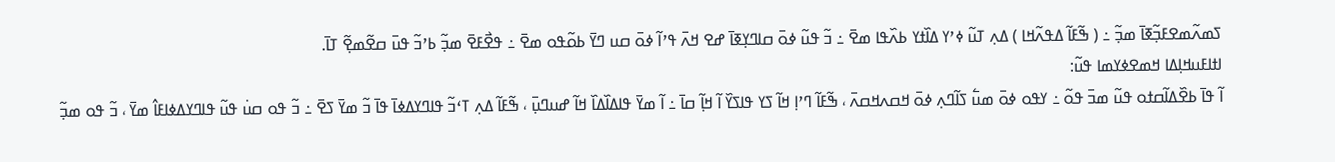ߖߘߍ߬ߘߐߓߏ߲߬ߧߊ߫ ߘߏ߲߬ ߸ ( ߒ߬ߓߊ߬ ߡߟߍ߬ߞߊ ) ߡߍ߲ ߠߎ߬ ߦߴߌ ߡߊ߰ߙߌ ߕߍ߰ߟߊ ߘߐ߫ ߸ ߏ߬ ߟߎ߬ ߦߋ߫ ߛߊߣߌ߲ߧߊ߫ ߝߐ ߞߍ߫ ߟߴߊ߬ ߦߋ߫ ߛߎ ߣߌ߫ ߕߋ߬ߟߋ ߘߐ߫ ߸ ߟߐ߯ߓߐ߫ ߘߏ߲߬ ߕߴߏ߬ ߟߎ߫ ߛߐ߬ߘߐ߲߬ ߠߊ߫.
ߊߙߊߓߎߞߊ߲ߡߊ ߞߘߐߦߌߘߊ ߟߎ߬:
ߊ߬ ߟߊ߫ ߕߐ߰ߡߊ߬ߛߙߋ ߟߎ߬ ߘߏ߫ ߟߋ߬ ߸ ߌߟߋ ߦߋ߫ ߘߎ߱ ߖߊ߬ߣߍ߲ ߦߋ߫ ߞߛߍߞߛߍ߫ ، ߒ߬ߓߊ߬ ߣߴߊ߲ ߞߊ߬ ߖߌ ߟߊߖߌ߰ ߊ߬ ߞߊ߲߬ ߛߊ߫ ߸ ߊ߬ ߘߌ߫ ߟߊߡߊ߰ߡߊ߰ ߞߊ߬ ߝߎߣߎ߲߫ ، ߒ߬ߓߊ߬ ߡߍ߲ ߠߵߏ߬ ߟߊߣߌߡߦߊ߫ ߟߊ߫ ߏ߬ ߘߌ߫ ߖߐ߫ ߸ ߏ߬ ߟߋ ߛߎ߭ ߟߎ߬ ߟߊߣߌߡߦߊߓߊ߮ ߘߌ߫ ، ߏ߬ ߟߋ ߘߏ߲߬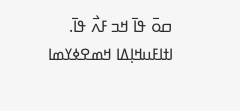ߛߋ߫ ߟߊ߫ ߞߏ ߓߍ߯ ߟߊ߫.
ߊߙߊߓߎߞߊ߲ߡߊ ߞߘߐߦߌߘߊ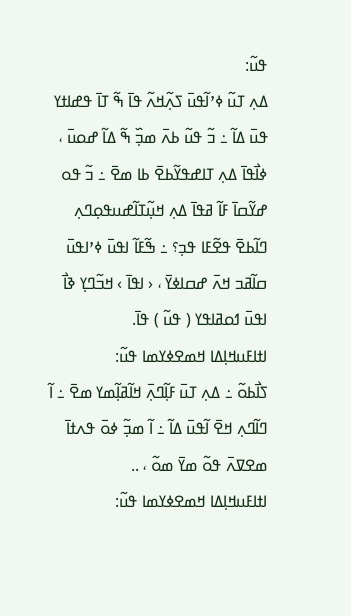ߟߎ߬:
ߡߍ߲ ߠߎ߬ ߦߴߊ߬ߟߎ߫ ߖߍ߲߬ߞߍ߬ ߟߊ߫ ߒ߬ ߠߊ߫ ߟߝߊߙߌ ߟߎ߫ ߡߊ߬ ߸ ߏ߬ ߟߎ߬ ߕߍ߫ ߘߏ߲߰ ߒ߬ ߡߊ߬ ߝߋߎ߫ ، ߦߊ߯ߟߊ߫ ߡߍ߲ ߠߊߝߟߌ߬ߕߐ߫ ߕߊ ߘߐ߫ ߸ ߏ߬ ߟߋ ߝߌ߬ߛߊ߫ ߓߊ߬ ߥߟߊ߫ ߡߍ߲ ߞߎ߲߬ߠߊ߬ߝߎߟߋ߲ߣߍ߲ ߣߊ߬ߕߐ߫ ߟߐ߬ߓߊ ߟߏ߲؟ ߸ ߒ߬ߓߊ߬ ߊߟߎ߫ ߦߴߊߟߎ߫ ߛߊ߬ߥߏ ߞߍ߫ ߝߛߊߦߌ߫ ، ‹ ߊߟߊ߫ › ߞߏ߬ߣߌ߲ ߢߊ߯ ߊߟߎ߫ ߗߋߥߊߟߌ ( ߟߎ߬ ) ߟߊ߫.
ߊߙߊߓߎߞߊ߲ߡߊ ߞߘߐߦߌߘߊ ߟߎ߬:
ߖߊ߯ߕߋ߬ ߸ ߡߍ߲ ߠߎ߫ ߓߊ߲߬ߣߍ߲߫ ߞߊ߬ߥߊ߲߬ߘߌ ߘߐ߫ ߸ ߊ߬ ߣߊ߬ߣߍ߲ ߞߐ߫ ߊ߬ߟߎ߫ ߡߊ߬ ߸ ߊ߬ ߘߏ߲߬ ߦߋ߫ ߟߍߙߊ߫ ߘߐߜߍ߫ ߟߋ߬ ߘߌ߫ ߘߋ߬ ، ..
ߊߙߊߓߎߞߊ߲ߡߊ ߞߘߐߦߌߘߊ ߟߎ߬: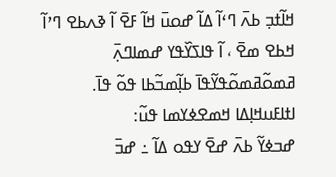ߞߊ߬ߙߏ߲ ߕߍ߫ ߣߵߊ߬ ߡߊ߬ ߝߋߎ߫ ߞߊ߬ ߓߐ߫ ߊ߬ ߢߍߕߐ ߣߴߊ߬ ߞߕߐ ߘߐ߫ ، ߊ߬ ߟߊߖߌ߰ߟߌ ߝߘߊߣߍ߲߫ ߥߘߋ߬ߥߘߋ߬ߟߌ߬ߟߊ߫ ߕߊ߲߬ߘߏ߬ߕߊ ߟߋ߬ ߟߊ߫.
ߊߙߊߓߎߞߊ߲ߡߊ ߞߘߐߦߌߘߊ ߟߎ߬:
ߝߏߦߌ߬ ߕߍ߫ ߝߐ߫ ߌߟߋ ߡߊ߬ ߸ ߝߏ߫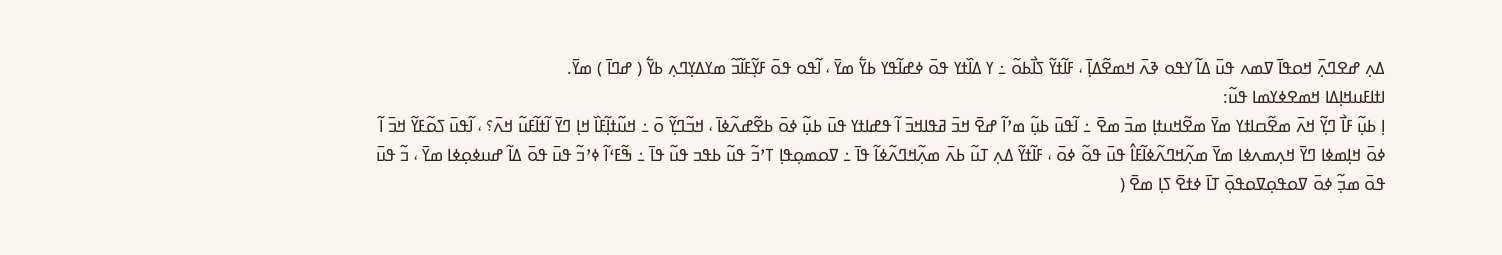ߡߍ߲ ߝߐߣߍ߲߫ ߞߋߟߊ߫ ߜߘߍ ߟߎ߫ ߡߊ߬ ߌߟߋ ߢߍ߫ ߞߘߐ߬ߡߊ߲߫ ، ߓߊ߬ߙߌ߬ ߖߊ߯ߕߋ߬ ߸ ߌ ߡߊ߰ߙߌ ߟߋ߫ ߦߝߊ߬ߟߌ ߕߌ߱ ߘߌ߫ ، ߊ߬ߟߋ ߟߋ߫ ߓߌ߲߬ߓߊ߬ߏ߬ ߘߌߡߌ߲ߣߍ߲ ߕߌ߱ ( ߝߣߊ߫ ) ߘߌ߫.
ߊߙߊߓߎߞߊ߲ߡߊ ߞߘߐߦߌߘߊ ߟߎ߬:
ߊ߲ ߕߎ߲߬ ߓߊ߯ ߣߌ߲߬ ߞߍ߫ ߘߐ߬ߛߊߙߌ ߘߌ߫ ߘߐ߬ߞߎߙߊ߲ ߘߏ߫ ߘߐ߫ ߸ ߊ߬ߟߎ߫ ߕߎ߲߬ ߘߴߊ߬ ߝߐ߫ ߞߏ߫ ߥߟߊߞߏ߫ ߊ߬ ߟߝߊߙߌ ߟߎ߫ ߕߎ߲߬ ߦߋ߫ ߕߐ߬ߝߍ߬ߦߊ߫ ، ߞߏ߬ߣߌ߲߬ ߋ߫ ߸ ߞߎ߬ߙߊ߲߬ߓߊ߰ ߞߊ߲ ߣߌ߫ ߊ߬ߙߊ߬ߓߎ߬ ߞߍ߫؟ ، ߊ߬ߟߎ߫ ߖߋ߬ߓߌ߬ ߞߏ߫ ߊ߬ ߦߋ߫ ߞߊ߲ߘߦߊ ߣߌ߫ ߞߍ߲ߘߍߦߊ ߘߌ߫ ߘߍ߲߬ߞߣߍ߬ߦߊ߬ߓߊ߮ ߟߎ߫ ߟߋ߬ ߦߋ߫ ، ߓߊ߬ߙߌ߬ ߡߍ߲ ߠߎ߬ ߕߍ߫ ߘߍ߲߬ߞߣߍ߬ߦߊ߬ ߟߊ߫ ߸ ߜߋߘߋ߲ߟߊ߲ ߠߴߏ߬ ߟߎ߬ ߕߟߏ ߟߎ߬ ߟߊ߫ ߸ ߒ߬ߓߵߊ߬ ߦߴߏ߬ ߟߎ߫ ߟߋ߫ ߡߊ߬ ߝߎߦߋ߲ߦߊ ߘߌ߫ ، ߏ߬ ߟߎ߫ ߟߋ߫ ߘߏ߲߬ ߦߋ߫ ߜߋߟߋ߲ߜߋߟߋ߲߫ ߠߊ߫ ߦߙߐ߫ ߖߊ߲ ߘߐ߫ (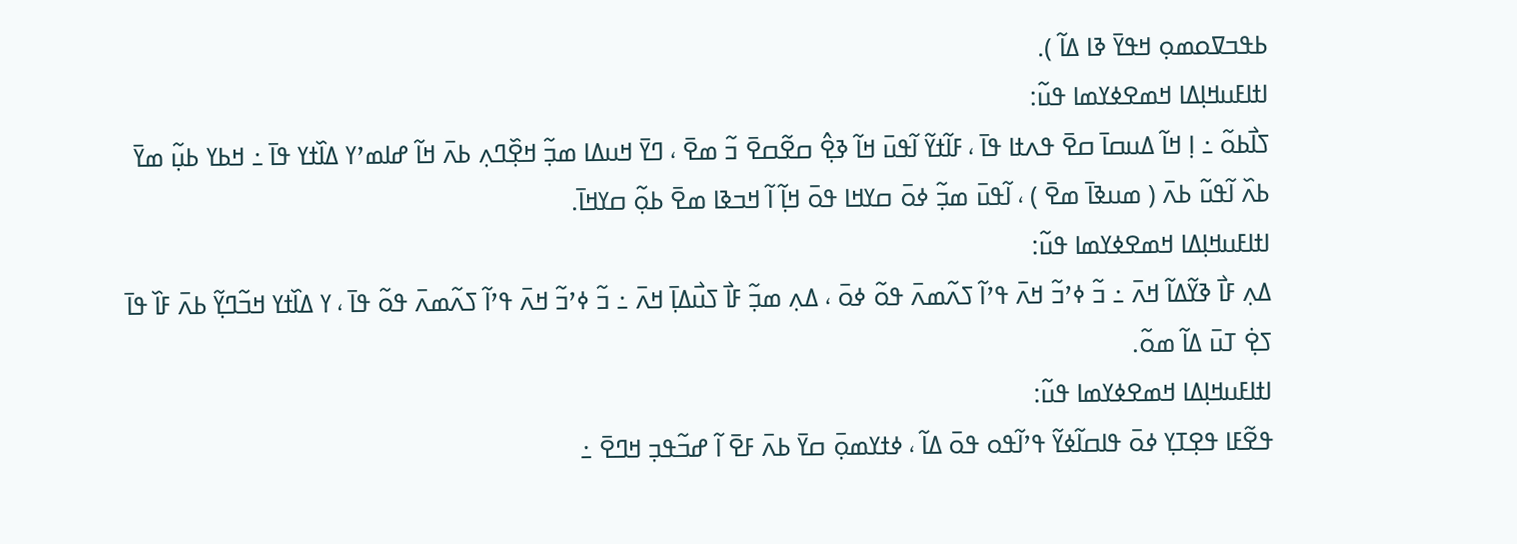ߕߟߏߜߋߘߋ߲ ߞߟߌ߫ ߢߊ ߡߊ߬ ).
ߊߙߊߓߎߞߊ߲ߡߊ ߞߘߐߦߌߘߊ ߟߎ߬:
ߖߊ߯ߕߋ߬ ߸ ߊ߲ ߞߊ߬ ߡߎߛߊ߫ ߛߐ߫ ߟߍߙߊ ߟߊ߫ ، ߓߊ߬ߙߌ߬ ߊ߬ߟߎ߫ ߞߊ߬ ߢߐ߲߮ ߛߐ߬ߛߐ߫ ߏ߬ ߘߐ߫ ، ߣߌ߫ ߞߎߡߊ ߘߏ߲߬ ߞߐ߲߰ߣߍ߲ ߕߍ߫ ߞߊ߬ ߝߊߘߴߌ ߡߊ߰ߙߌ ߟߊ߫ ߸ ߞߕߌ ߕߎ߲߬ ߘߌ߫ ߕߍ߰ ߊ߬ߟߎ߬ ߕߍ߫ ( ߘߎߢߊ߫ ߘߐ߫ ) ، ߊ߬ߟߎ߫ ߘߏ߲߬ ߦߋ߫ ߛߌߞߊ ߟߋ߫ ߞߊ߲߬ ߊ߬ ߞߏߢߊ ߘߐ߫ ߕߋ߲߬ ߛߌߞߊ߫.
ߊߙߊߓߎߞߊ߲ߡߊ ߞߘߐߦߌߘߊ ߟߎ߬:
ߡߍ߲ ߓߊ߯ ߢߌ߬ߡߊ߬ ߞߍ߫ ߸ ߏ߬ ߦߴߏ߬ ߞߍ߫ ߟߴߊ߬ ߖߍ߬ߘߍ߫ ߟߋ߬ ߦߋ߫ ، ߡߍ߲ ߘߏ߲߬ ߓߊ߯ ߖߎ߯ߡߊ߲߫ ߞߍ߫ ߸ ߏ߬ ߦߴߏ߬ ߞߍ߫ ߟߴߊ߬ ߖߍ߬ߘߍ߫ ߟߋ߬ ߟߊ߫ ، ߌ ߡߊ߰ߙߌ ߞߏ߬ߣߌ߲߬ ߕߍ߫ ߓߊ߰ ߟߊ߫ ߖߐ߲߭ ߠߎ߫ ߡߊ߬ ߘߋ߬.
ߊߙߊߓߎߞߊ߲ߡߊ ߞߘߐߦߌߘߊ ߟߎ߬:
ߟߐ߬ߓߊ ߟߐ߲ߠߌ߲ ߦߋ߫ ߟߊߛߊ߬ߦߌ߬ ߟߴߊ߬ߟߋ ߟߋ߫ ߡߊ߬ ، ߦߙߌߘߋ߲߫ ߛߌ߫ ߕߍ߫ ߓߐ߫ ߊ߬ ߝߏ߬ߟߏ߲ ߞߣߐ߫ ߸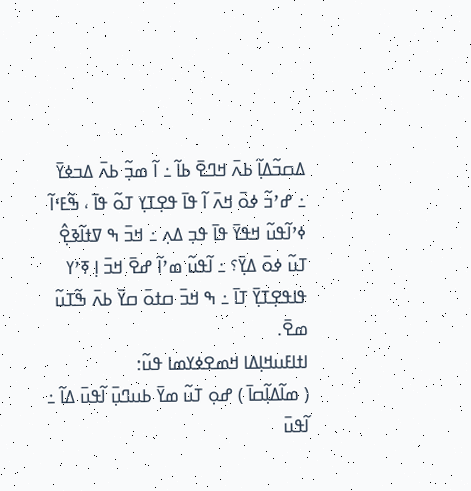ߡߛߏ߬ߡߊ߲߬ ߕߍ߫ ߞߣߐ߫ ߕߊ߬ ߸ ߊ߬ ߘߏ߲߬ ߕߍ߫ ߡߏߦߌ߫ ߸ ߝߴߏ߬ ߦߋ߫ ߞߍ߫ ߊ߬ ߟߊ߫ ߟߐ߲ߠߌ߲ ߠߋ߬ ߟߊ߫ ، ߒ߬ߓߵߊ߬ ߦߴߊ߬ߟߎ߬ ߞߟߌ߫ ߟߊ߫ ߟߏ߲ ߡߍ߲ ߸ ߞߏ߫ ߒ ߜߙߊ߬ߢߐ߲߮ ߠߎ߬ ߦߋ߫ ߡߌ߲߫؟ ߸ ߊ߬ߟߎ߬ ߘߴߊ߬ ߝߐ߫ ߞߏ߫ ߊ߲ ߧߴߌ ߟߊߟߐ߲ߠߌ߲߫ ߠߊ߫ ߸ ߒ ߞߏ߫ ߛߙߋ߫ ߛߌ߫ ߕߍ߫ ߒ߬ߠߎ߬ ߘߐ߫.
ߊߙߊߓߎߞߊ߲ߡߊ ߞߘߐߦߌߘߊ ߟߎ߬:
( ߘߊ߬ߡߊ߲߬ߛߊ߫ ) ߝߋ߲ ߠߎ߬ ߘߌ߫ ߕߎߣߎ߲߫ ߊ߬ߟߎ߫ ߡߊ߬ ߸ ߊ߬ߟߎ߫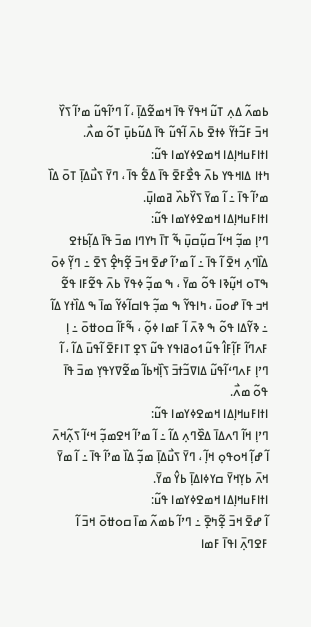ߕߘߍ߬ ߡߍ߲ ߠߎ߬ ߞߟߌ߫ ߟߊ߫ ߞߘߐ߬ߡߊ߲߫ ، ߊ߬ ߣߴߊ߬ߟߎ߬ ߘߴߊ߬ ߖߌ߰ ߞߏ߫ ߓߏ߬ߙߌ߬ ߦߙߐ߫ ߕߍ߫ ߊ߬ߟߎ߬ ߟߊ߫ ߡߎ߬ߕߎ߲߫ ߠߋ߬ ߘߍ߯.
ߊߙߊߓߎߞߊ߲ߡߊ ߞߘߐߦߌߘߊ ߟߎ߬:
ߤߙߊ ߡߊߞߟߌ ߕߍ߫ ߟߐ߯ߓߐ߫ ߟߊ߫ ߡߐ߱ ߟߊ߫ ، ߣߌ߫ ߖߎ߯ߡߊ߲߫ ߠߋ߫ ߡߊ߰ ߘߴߊ߬ ߟߊ߫ ߸ ߊ߬ ߘߌ߫ ߖߌ߰ߕߍ߰ ߥߘߊߎ߲߫.
ߊߙߊߓߎߞߊ߲ߡߊ ߞߘߐߦߌߘߊ ߟߎ߬:
ߣߴߊ߲ ߘߏ߲߬ ߞߵߊ߬ ߛߎ߲߬ߛߎ߲߫ ߒ߬ ߠߊ߫ ߤߌߣߊ ߘߏ߫ ߟߊ߫ ߡߊ߲߬ߕߙߐ ߡߊ߰ߣߍ߲ ߞߐ߫ ߊ߬ ߟߊ߫ ߸ ߊ߬ ߘߴߊ߬ ߝߐ߫ ߞߏ߫ ߐ߲߬ߤߐ߲߮ ߖߐ߫ ߸ ߣߌ߲߬ ߦߋ߫ ߒߠߋ ߞߎ߲߬ߢߊ ߟߋ߬ ߘߌ߫ ، ߒ ߘߏ߲߬ ߦߟߌ߫ ߕߍ߫ ߟߐ߬ߓߊ ߟߐ߬ ߞߏ ߟߊ߫ ߝߋߎ߫ ، ߤߊߟߌ߬ ߒ ߘߏ߲߬ ߟߊߛߊ߬ߦߌ߬ ߘߊ߫ ߒ ߡߊ߰ߙߌ ߡߊ߬ ߸ ߢߌ߬ߡߊ ߟߋ߬ ߒ ߢߍ߫ ߊ߬ ߓߘߊ ߦߋ߲߬ ، ߒ߬ߓߊ߬ ߛߋߚߋ߫ ߸ ߊ߲ ߓߍߣߊ߬ ߓߊ߲߬ߓߊ߮ ߟߎ߬ ߗߋߥߊߟߌ ߟߎ߬ ߖߐ߲ ߠߊߓߐ߫ ߊ߬ߟߎ߫ ߡߊ߬ ، ߊ߬ ߣߴߊ߲ ߓߍߣߵߊ߬ߟߎ߬ ߡߊߜߏ߬ߙߏ߫ ߖߊ߲߰ߞߕߊ߬ ߘߐ߬ߜߌߟߌ߲ ߘߏ߫ ߟߊ߫ ߟߋ߬ ߘߍ߯.
ߊߙߊߓߎߞߊ߲ߡߊ ߞߘߐߦߌߘߊ ߟߎ߬:
ߣߴߊ߲ ߞߊ߬ ߣߍߡߊ߫ ߡߐ߰ߣߍ߲ ߡߊ߬ ߸ ߊ߬ ߘߴߊ߬ ߞߐߘߏ߲߬ ߞߵߊ߬ ߖߍ߲߬ߞߍ߫ ߊ߬ ߝߊ߲߬ ߞߋߟߋ߲ ߞߊ߲߬ ، ߣߌ߫ ߖߎ߯ߡߊ߲߫ ߘߏ߲߬ ߡߊ߰ ߘߴߊ߬ ߟߊ߫ ߸ ߊ߬ ߘߌ߫ ߞߍ߫ ߕߌ߲ߞߌ߫ ߛߌߦߊߡߊ߲߫ ߕߌ߮ ߘߌ߫.
ߊߙߊߓߎߞߊ߲ߡߊ ߞߘߐߦߌߘߊ ߟߎ߬:
ߊ߬ ߝߐ߫ ߞߏ߫ ߐ߲߬ߤߐ߲߫ ߸ ߣߴߊ߬ ߕߘߍ߬ ߘߊ߫ ߛߋߚߋ߫ ߞߏ߫ ߊ߬ ߓߐߣߍ߲߫ ߊߟߊ߫ ߓߘߊ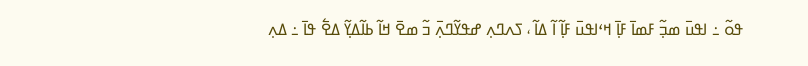ߟߋ߬ ߸ ߊߟߎ߫ ߘߏ߲߬ ߓߘߊ߫ ߓߊ߲߫ ߞߵߊߟߎ߫ ߓߊ߲߬ ߊ߬ ߡߊ߬ ، ߖߍߣߍ߲ ߝߟߌ߬ߣߍ߲߫ ߏ߬ ߘߐ߫ ߞߊ߬ ߕߊ߬ߡߌ߲߬ ߡߐ߱ ߟߊ߫ ߸ ߡߍ߲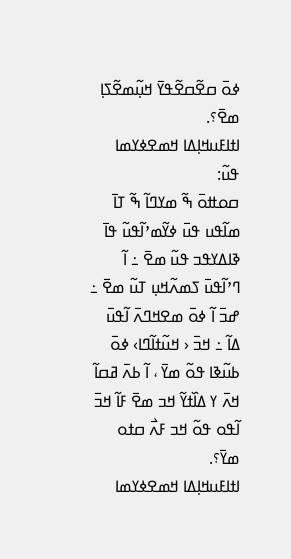ߦߋ߫ ߛߐ߬ߛߐ߬ߟߌ߫ ߞߎ߲߬ߘߐ߬ߖߊ߲ ߘߐ߫؟.
ߊߙߊߓߎߞߊ߲ߡߊ ߞߘߐߦߌߘߊ ߟߎ߬:
ߛߋߚߋ߫ ߒ߬ ߘߌߣߊ߬ ߒ߬ ߠߊ߫ ߘߊ߬ߟߎ ߟߎ߫ ߦߌ߬ߘߴߊ߬ߟߎ߬ ߟߊ߫ ߢߊߡߌߟߏ ߟߎ߬ ߘߐ߫ ߸ ߊ߬ ߣߴߊ߬ߟߎ߫ ߖߘߍ߬ߞߎ߲ ߠߎ߬ ߘߐ߫ ߸ ߝߏ߫ ߊ߬ ߦߋ߫ ߘߐߞߣߍ߫ ߊ߬ߟߎ߫ ߡߊ߬ ߸ ߞߏ߫ ‹ ߞߎ߬ߙߊ߬ߣߊ› ߦߋ߫ ߕߎ߬ߢߊ ߟߋ߬ ߘߌ߫ ، ߊ߬ ߕߍ߫ ߥߛߊ߬ ߞߍ߫ ߌ ߡߊ߰ߙߌ߬ ߞߏ ߘߐ߫ ߓߊ߬ ߞߏ߫ ߊ߬ߟߋ ߟߋ߬ ߞߏ ߓߍ߯ ߛߙߋ ߘߌ߫؟.
ߊߙߊߓߎߞߊ߲ߡߊ ߞߘߐߦߌߘߊ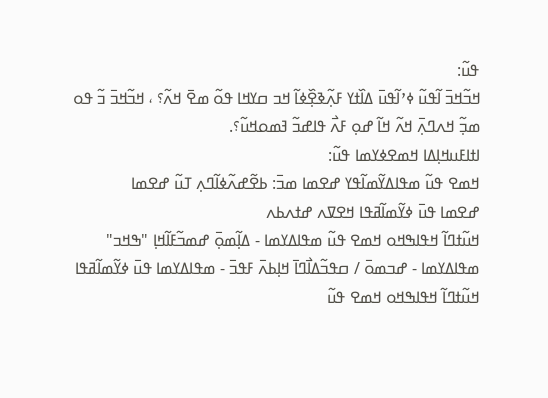ߟߎ߬:
ߞߏ߬ߞߏ߫ ߊ߬ߟߎ߬ ߦߴߊ߬ߟߎ߫ ߡߊ߰ߙߌ ߓߍ߲߬ߢߐ߲߰ߦߊ߬ ߞߏ ߛߌߞߊ ߟߋ߬ ߘߐ߫ ߞߍ߬؟ ، ߞߏ߬ߞߏ߫ ߏ߬ ߟߋ ߘߏ߲߬ ߞߍߣߍ߲߫ ߞߍ߬ ߞߊ߬ ߝߋ߲ ߓߍ߯ ߟߊߝߏ߬ ߔߘߋߞߎ߬؟.
ߊߙߊߓߎߞߊ߲ߡߊ ߞߘߐߦߌߘߊ ߟߎ߬:
ߞߘߐ ߟߎ߬ ߘߟߊߡߌ߬ߘߊ߬ߟߌ ߝߐߘߊ ߘߏ߫: ߕߐ߬ߝߍ߬ߦߊ߬ߣߍ߲ ߠߎ߬ ߝߐߘߊ
ߝߐߘߊ ߟߎ߫ ߦߌ߬ߘߊ߬ߥߟߊ ߞߐߜߍ ߝߙߍߕߍ
ߞߎ߬ߙߣߊ߬ ߞߟߊߒߞߋ ߞߘߐ ߟߎ߬ ߘߟߊߡߌߘߊ - ߡߊ߲߬ߘߋ߲߫ ߝߘߏ߬ߓߊ߬ߞߊ߲ "ߒߞߏ" ߘߟߊߡߌߘߊ - ߝߏߘߋ߫ / ߛߟߏ߬ߡߊ߯ߣߊ߫ ߞߊ߲ߕߍ߫ ߓߟߏ߫ - ߘߟߊߡߌߘߊ ߟߎ߫ ߦߌ߬ߘߊ߬ߥߟߊ
ߞߎ߬ߙߣߊ߬ ߞߟߊߒߞߋ ߞߘߐ ߟߎ߬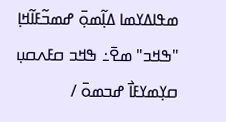ߘߟߊߡߌߘߊ ߡߊ߲߬ߘߋ߲߫ ߝߘߏ߬ߓߊ߬ߞߊ߲ "ߒߞߏ" ߘߐ߫߸ ߒߞߏ ߛߓߍߛߎ߲ ߛߌ߲ߘߌߓߊ߯ ߝߏߘߋ߫ /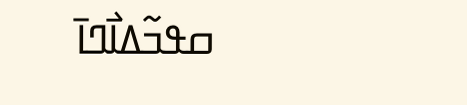ߛߟߏ߬ߡߊ߯ߣߊ߫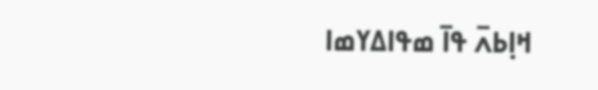ߞߊ߲ߕߍ߫ ߟߊ߫ ߘߟߊߡߌߘߊ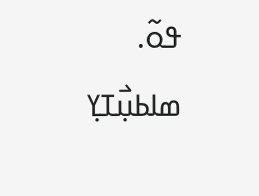ߟߋ߬.
ߘߊߕߎ߲߯ߠߌ߲